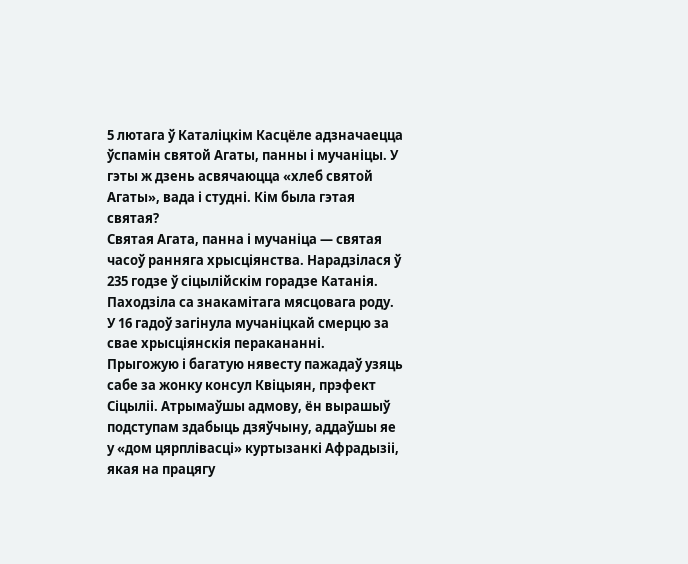5 лютага ў Каталіцкім Касцёле адзначаецца ўспамін святой Агаты, панны і мучаніцы. У гэты ж дзень асвячаюцца «хлеб святой Агаты», вада і студні. Кім была гэтая святая?
Святая Агата, панна і мучаніца — святая часоў ранняга хрысціянства. Нарадзілася ў 235 годзе ў сіцылійскім горадзе Катанія. Паходзіла са знакамітага мясцовага роду. У 16 гадоў загінула мучаніцкай смерцю за свае хрысціянскія перакананні.
Прыгожую і багатую нявесту пажадаў узяць сабе за жонку консул Квіцыян, прэфект Сіцыліі. Атрымаўшы адмову, ён вырашыў подступам здабыць дзяўчыну, аддаўшы яе у «дом цярплівасці» куртызанкі Афрадызіі, якая на працягу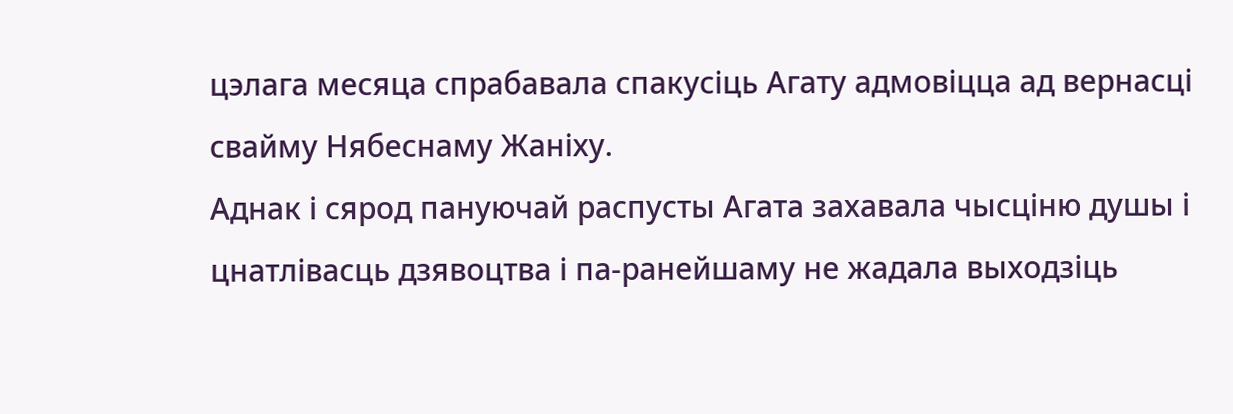цэлага месяца спрабавала спакусіць Агату адмовіцца ад вернасці свайму Нябеснаму Жаніху.
Аднак і сярод пануючай распусты Агата захавала чысціню душы і цнатлівасць дзявоцтва і па-ранейшаму не жадала выходзіць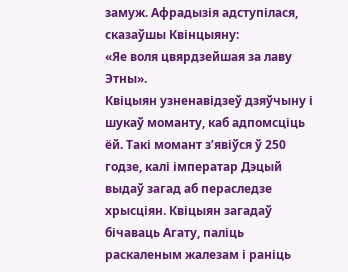замуж. Афрадызія адступілася, сказаўшы Квінцыяну:
«Яе воля цвярдзейшая за лаву Этны».
Квіцыян узненавідзеў дзяўчыну і шукаў моманту, каб адпомсціць ёй. Такі момант з’явіўся ў 250 годзе, калі імператар Дэцый выдаў загад аб пераследзе хрысціян. Квіцыян загадаў бічаваць Агату, паліць раскаленым жалезам і раніць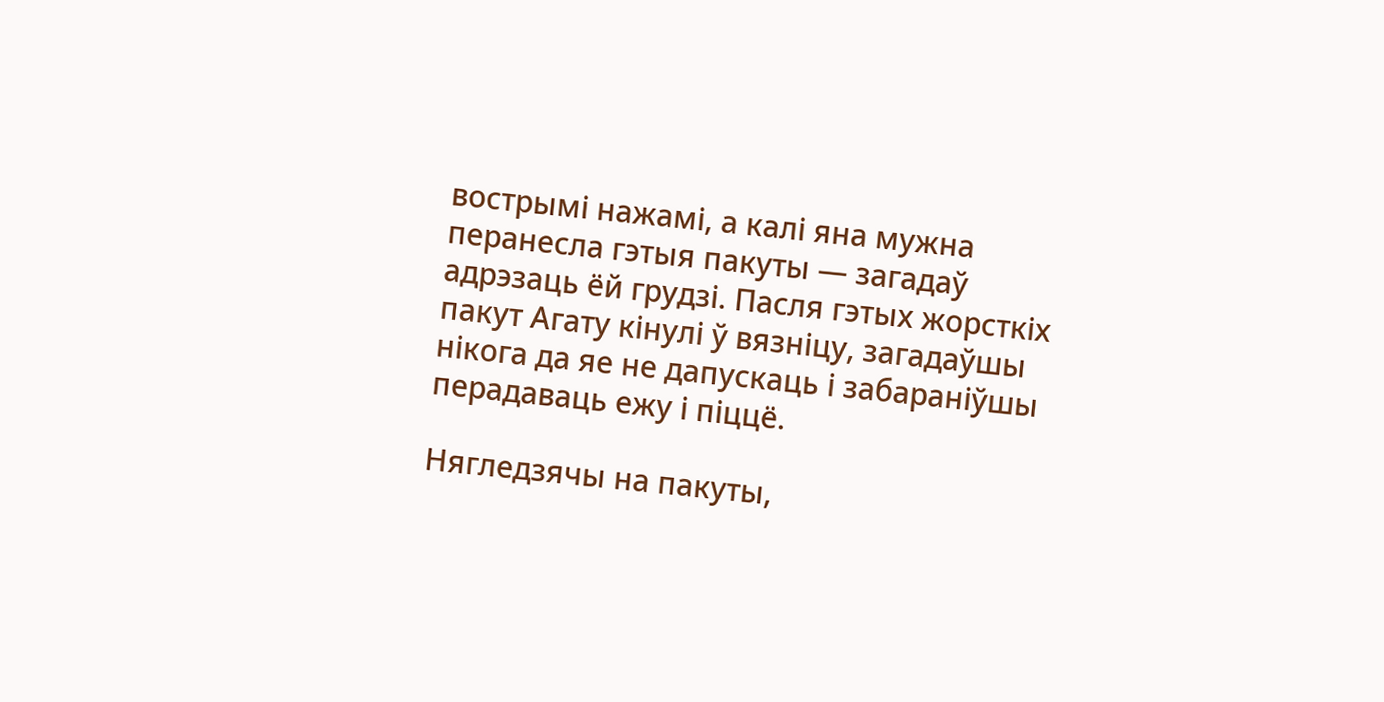вострымі нажамі, а калі яна мужна перанесла гэтыя пакуты — загадаў адрэзаць ёй грудзі. Пасля гэтых жорсткіх пакут Агату кінулі ў вязніцу, загадаўшы нікога да яе не дапускаць і забараніўшы перадаваць ежу і піццё.

Нягледзячы на пакуты,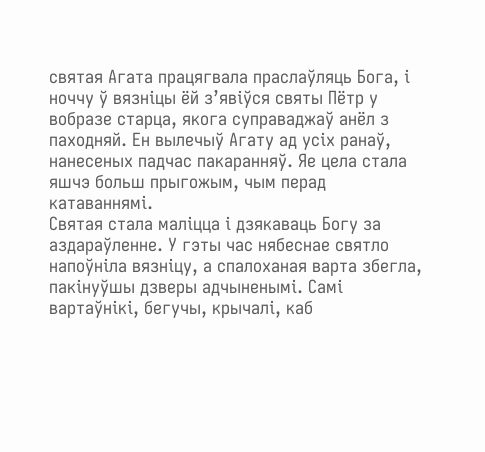святая Агата працягвала праслаўляць Бога, і ноччу ў вязніцы ёй з’явіўся святы Пётр у вобразе старца, якога суправаджаў анёл з паходняй. Ен вылечыў Агату ад усіх ранаў, нанесеных падчас пакаранняў. Яе цела стала яшчэ больш прыгожым, чым перад катаваннямі.
Святая стала маліцца і дзякаваць Богу за аздараўленне. У гэты час нябеснае святло напоўніла вязніцу, а спалоханая варта збегла, пакінуўшы дзверы адчыненымі. Самі вартаўнікі, бегучы, крычалі, каб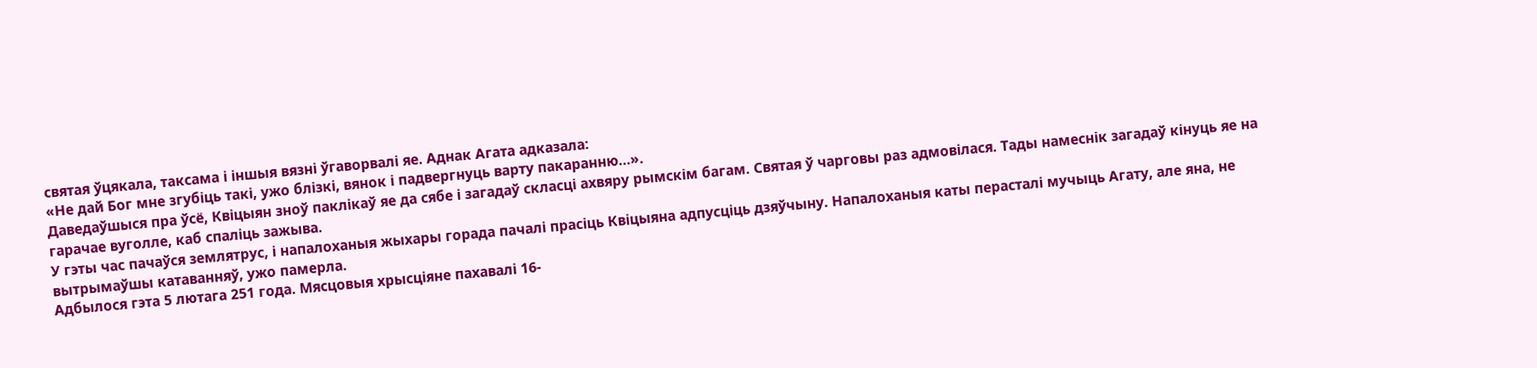святая ўцякала, таксама і іншыя вязні ўгаворвалі яе. Аднак Агата адказала:
«Не дай Бог мне згубіць такі, ужо блізкі, вянок і падвергнуць варту пакаранню...».
Даведаўшыся пра ўсё, Квіцыян зноў паклікаў яе да сябе і загадаў скласці ахвяру рымскім багам. Святая ў чарговы раз адмовілася. Тады намеснік загадаў кінуць яе на гарачае вуголле, каб спаліць зажыва.
У гэты час пачаўся землятрус, і напалоханыя жыхары горада пачалі прасіць Квіцыяна адпусціць дзяўчыну. Напалоханыя каты перасталі мучыць Агату, але яна, не вытрымаўшы катаванняў, ужо памерла.
Адбылося гэта 5 лютага 251 года. Мясцовыя хрысціяне пахавалі 16-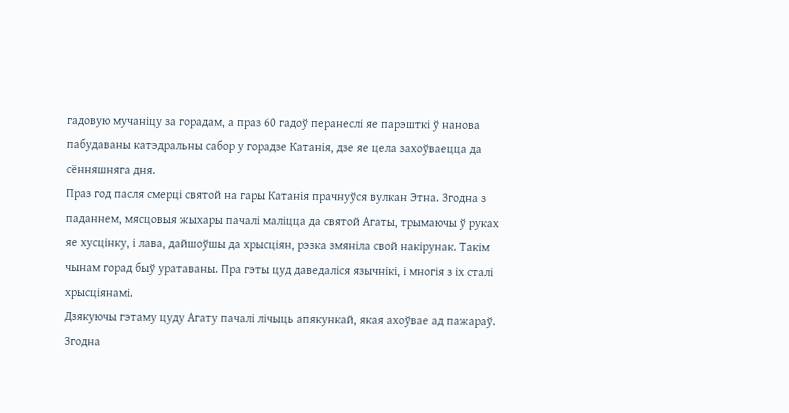гадовую мучаніцу за горадам, а праз 60 гадоў перанеслі яе парэшткі ў нанова пабудаваны катэдральны сабор у горадзе Катанія, дзе яе цела захоўваецца да сённяшняга дня.
Праз год пасля смерці святой на гары Катанія прачнуўся вулкан Этна. Згодна з паданнем, мясцовыя жыхары пачалі маліцца да святой Агаты, трымаючы ў руках яе хусцінку, і лава, дайшоўшы да хрысціян, рэзка змяніла свой накірунак. Такім чынам горад быў уратаваны. Пра гэты цуд даведаліся язычнікі, і многія з іх сталі хрысціянамі.
Дзякуючы гэтаму цуду Агату пачалі лічыць апякункай, якая ахоўвае ад пажараў.
Згодна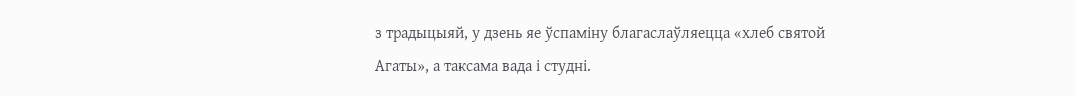з традыцыяй, у дзень яе ўспаміну благаслаўляецца «хлеб святой Агаты», а таксама вада і студні.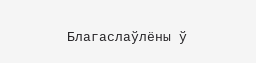Благаслаўлёны ў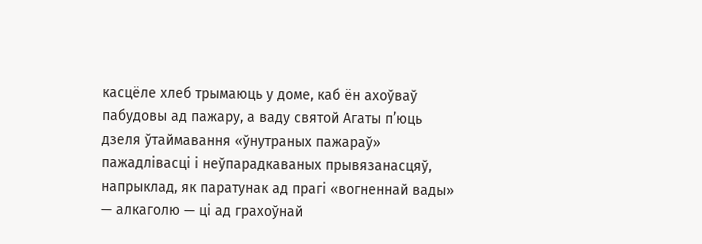касцёле хлеб трымаюць у доме, каб ён ахоўваў пабудовы ад пажару, а ваду святой Агаты п’юць дзеля ўтаймавання «ўнутраных пажараў» пажадлівасці і неўпарадкаваных прывязанасцяў, напрыклад, як паратунак ад прагі «вогненнай вады» — алкаголю — ці ад грахоўнай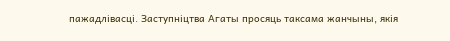пажадлівасці. Заступніцтва Агаты просяць таксама жанчыны, якія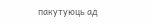пакутуюць ад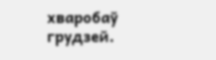хваробаў грудзей.